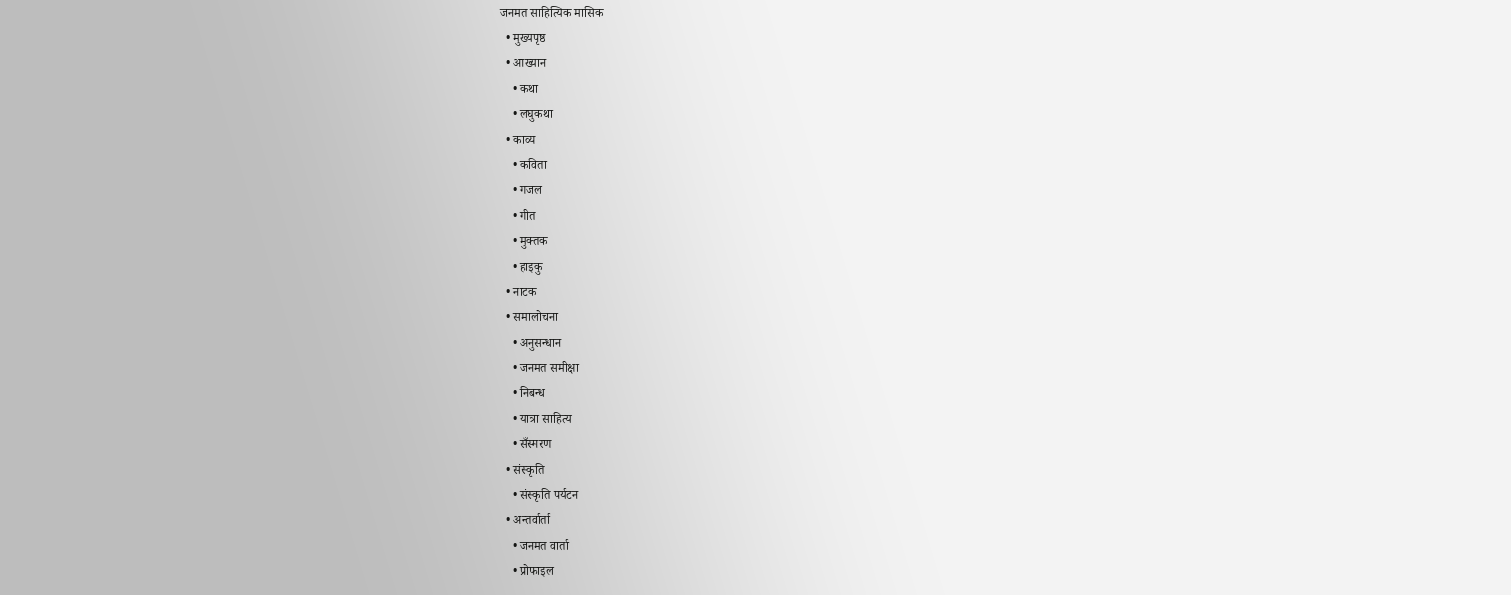जनमत साहित्यिक मासिक
  • मुख्यपृष्ठ
  • आख्यान
    • कथा
    • लघुकथा
  • काव्य
    • कविता
    • गजल
    • गीत
    • मुक्तक
    • हाइकु
  • नाटक
  • समालोचना
    • अनुसन्धान
    • जनमत समीक्षा
    • निबन्ध
    • यात्रा साहित्य
    • सँस्मरण
  • संस्कृति
    • संस्कृति पर्यटन
  • अन्तर्वार्ता
    • जनमत वार्ता
    • प्रोफाइल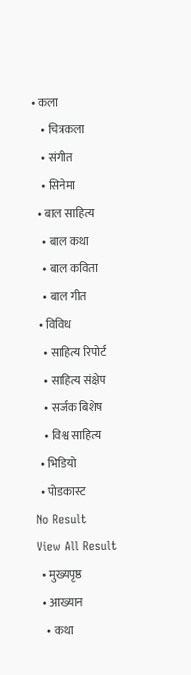• कला
    • चित्रकला
    • संगीत
    • सिनेमा
  • बाल साहित्य
    • बाल कथा
    • बाल कविता
    • बाल गीत
  • विविध
    • साहित्य रिपोर्ट
    • साहित्य संक्षेप
    • सर्जक बिशेष
    • विश्व साहित्य
  • भिडियो
  • पोडकास्ट
No Result
View All Result
  • मुख्यपृष्ठ
  • आख्यान
    • कथा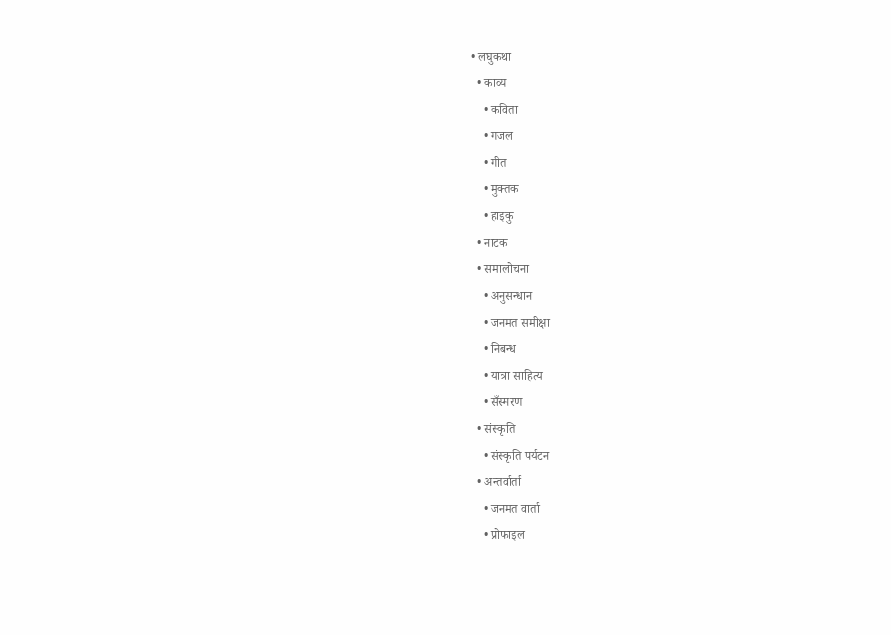• लघुकथा
  • काव्य
    • कविता
    • गजल
    • गीत
    • मुक्तक
    • हाइकु
  • नाटक
  • समालोचना
    • अनुसन्धान
    • जनमत समीक्षा
    • निबन्ध
    • यात्रा साहित्य
    • सँस्मरण
  • संस्कृति
    • संस्कृति पर्यटन
  • अन्तर्वार्ता
    • जनमत वार्ता
    • प्रोफाइल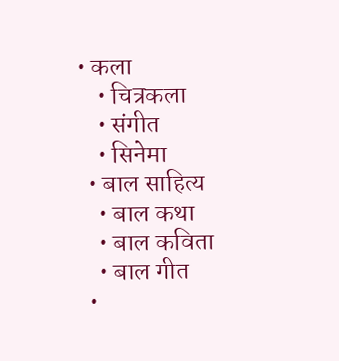• कला
    • चित्रकला
    • संगीत
    • सिनेमा
  • बाल साहित्य
    • बाल कथा
    • बाल कविता
    • बाल गीत
  •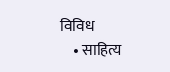विविध
    • साहित्य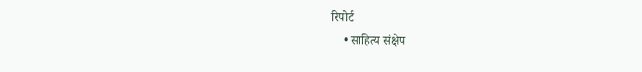रिपोर्ट
    • साहित्य संक्षेप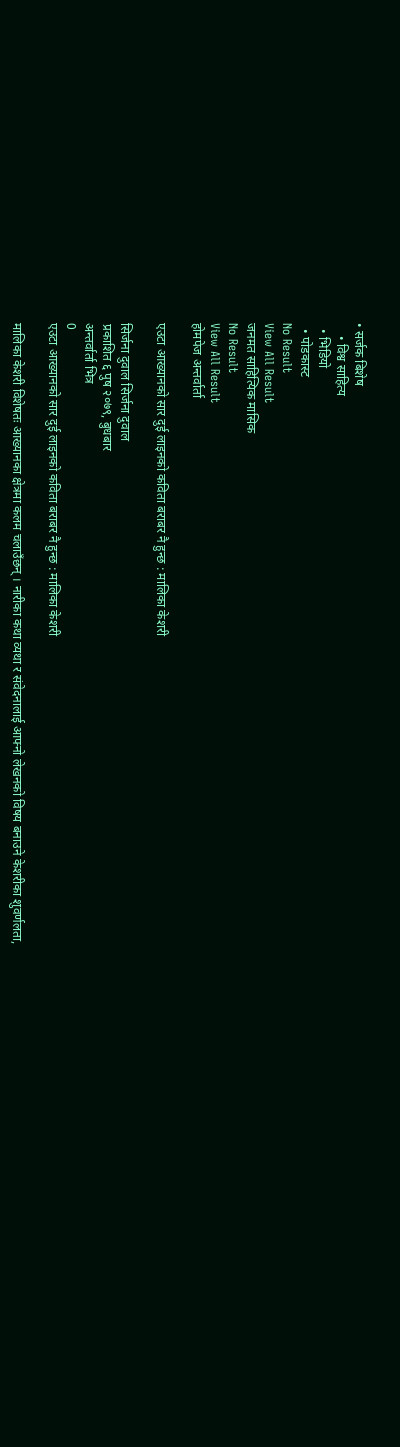• सर्जक बिशेष
    • विश्व साहित्य
  • भिडियो
  • पोडकास्ट
No Result
View All Result
जनमत साहित्यिक मासिक
No Result
View All Result
होमपेज अन्तर्वार्ता

एउटा आख्यानको सार दुई लाइनको कविता बराबर नै हुन्छ : मालिका केशरी

सिर्जना दुवाल सिर्जना दुवाल
प्रकाशित ६ पुष २०७९, बुधबार
अन्तर्वार्ता भित्र
0
एउटा आख्यानको सार दुई लाइनको कविता बराबर नै हुन्छ : मालिका केशरी

मालिका केशरी विशेषतः आख्यानका क्षेत्रमा कलम चलाउँछन् । नारीका कथा व्यथा र संवेदनालाई आफ्नो लेखनको विषय बनाउने केशरीका शुवर्णलता,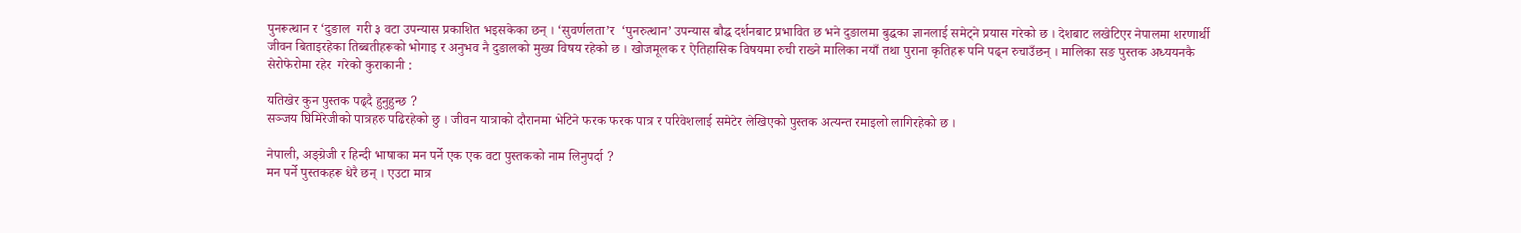पुनरूत्थान र ‘दुङाल  गरी ३ वटा उपन्यास प्रकाशित भइसकेका छन् । ‘सुवर्णलता’र  ‘पुनरुत्थान’ उपन्यास बौद्ध दर्शनबाट प्रभावित छ भने दुङालमा बुद्धका ज्ञानलाई समेट्ने प्रयास गरेको छ । देशबाट लखेटिएर नेपालमा शरणार्थी जीवन बिताइरहेका तिब्बतीहरूको भोगाइ र अनुभव नै दुङालको मुख्य विषय रहेको छ । खोजमूलक र ऐतिहासिक विषयमा रुची राख्ने मालिका नयाँ तथा पुराना कृतिहरू पनि पढ्न रुचाउँछन् । मालिका सङ पुस्तक अध्ययनकै सेरोफेरोमा रहेर  गरेको कुराकानी :

यतिखेर कुन पुस्तक पढ्दै हुनुहुन्छ ?
सञ्जय घिमिरेजीको पात्रहरु पढिरहेको छु । जीवन यात्राको दौरानमा भेटिने फरक फरक पात्र र परिवेशलाई समेटेर लेखिएको पुस्तक अत्यन्त रमाइलो लागिरहेको छ ।

नेपाली, अङ्ग्रेजी र हिन्दी भाषाका मन पर्ने एक एक वटा पुस्तकको नाम लिनुपर्दा ?
मन पर्ने पुस्तकहरू धेरै छन् । एउटा मात्र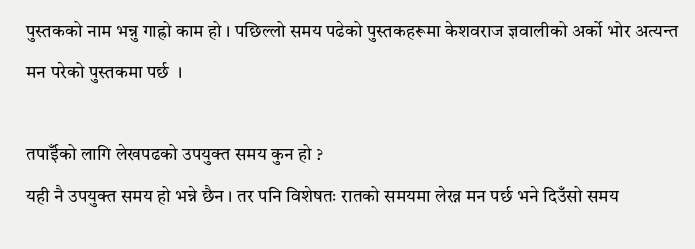पुस्तकको नाम भन्नु गाह्रो काम हो । पछिल्लो समय पढेको पुस्तकहरूमा केशवराज ज्ञवालीको अर्को भोर अत्यन्त मन परेको पुस्तकमा पर्छ  ।

तपाईँको लागि लेखपढको उपयुक्त समय कुन हो ?
यही नै उपयुक्त समय हो भन्ने छैन । तर पनि विशेषतः रातको समयमा लेख्न मन पर्छ भने दिउँसो समय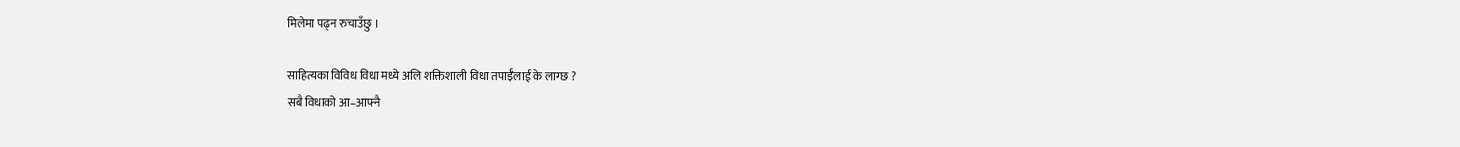मिलेमा पढ्न रुचाउँछु ।

साहित्यका विविध विधा मध्ये अलि शक्तिशाली विधा तपाईँलाई के लाग्छ ?
सबै विधाको आ–आफ्नै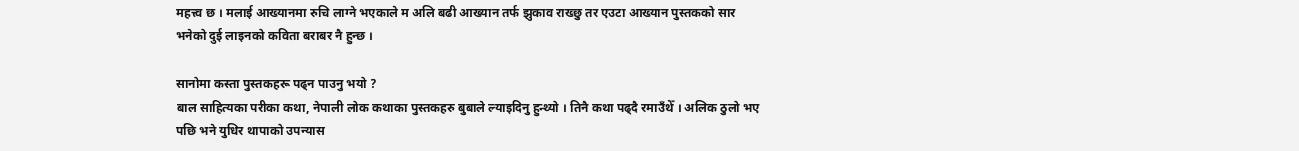महत्त्व छ । मलाई आख्यानमा रुचि लाग्ने भएकाले म अलि बढी आख्यान तर्फ झुकाव राख्छु तर एउटा आख्यान पुस्तकको सार भनेको दुई लाइनको कविता बराबर नै हुन्छ ।

सानोमा कस्ता पुस्तकहरू पढ्न पाउनु भयो ?
बाल साहित्यका परीका कथा, नेपाली लोक कथाका पुस्तकहरु बुबाले ल्याइदिनु हुन्थ्यो । तिनै कथा पढ्दै रमाउँथेँ । अलिक ठुलो भए पछि भने युधिर थापाको उपन्यास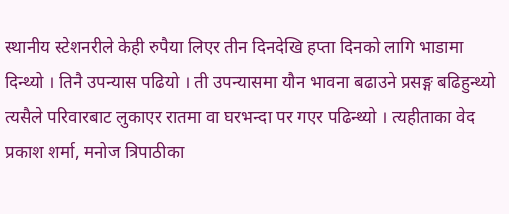स्थानीय स्टेशनरीले केही रुपैया लिएर तीन दिनदेखि हप्ता दिनको लागि भाडामा दिन्थ्यो । तिनै उपन्यास पढियो । ती उपन्यासमा यौन भावना बढाउने प्रसङ्ग बढिहुन्थ्यो त्यसैले परिवारबाट लुकाएर रातमा वा घरभन्दा पर गएर पढिन्थ्यो । त्यहीताका वेद प्रकाश शर्मा, मनोज त्रिपाठीका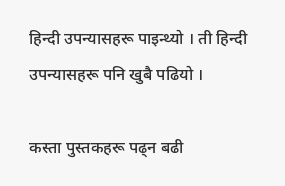हिन्दी उपन्यासहरू पाइन्थ्यो । ती हिन्दी उपन्यासहरू पनि खुबै पढियो ।

कस्ता पुस्तकहरू पढ्न बढी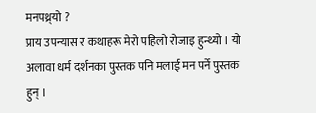मनपथ्र्यो ?
प्राय उपन्यास र कथाहरू मेरो पहिलो रोजाइ हुन्थ्यो । यो अलावा धर्म दर्शनका पुस्तक पनि मलाई मन पर्ने पुस्तक हुन् ।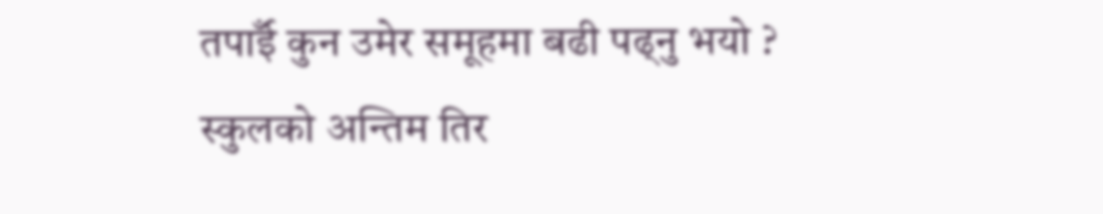तपाईँ कुन उमेर समूहमा बढी पढ्नु भयो ?
स्कुलको अन्तिम तिर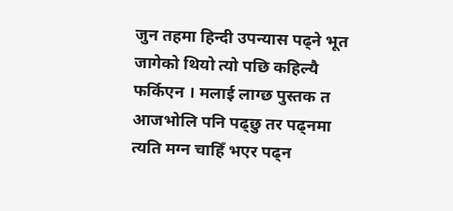जुन तहमा हिन्दी उपन्यास पढ्ने भूत जागेको थियो त्यो पछि कहिल्यै फर्किएन । मलाई लाग्छ पुस्तक त आजभोलि पनि पढ्छु तर पढ्नमा त्यति मग्न चाहिँ भएर पढ्न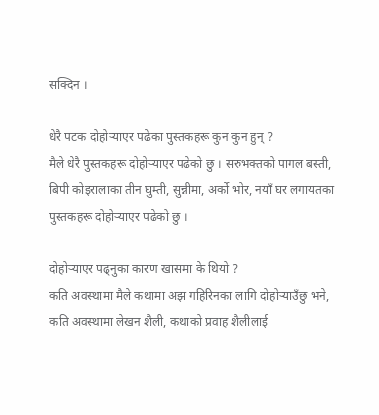सक्दिन ।

धेरै पटक दोहोर्‍याएर पढेका पुस्तकहरू कुन कुन हुन् ?
मैले धेरै पुस्तकहरू दोहोर्‍याएर पढेको छु । सरुभक्तको पागल बस्ती, बिपी कोइरालाका तीन घुम्ती, सुन्नीमा, अर्को भोर, नयाँ घर लगायतका पुस्तकहरू दोहोर्‍याएर पढेको छु ।

दोहोर्‍याएर पढ्नुका कारण खासमा के थियो ?
कति अवस्थामा मैले कथामा अझ गहिरिनका लागि दोहोर्‍याउँछु भने, कति अवस्थामा लेखन शैली, कथाको प्रवाह शैलीलाई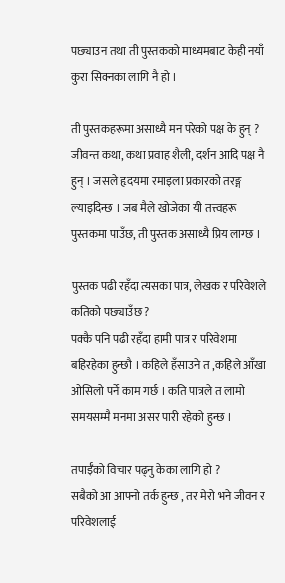पछ्याउन तथा ती पुस्तकको माध्यमबाट केही नयाँ कुरा सिक्नका लागि नै हो ।

ती पुस्तकहरूमा असाध्यै मन परेको पक्ष के हुन् ?
जीवन्त कथा, कथा प्रवाह शैली, दर्शन आदि पक्ष नै हुन् । जसले हृदयमा रमाइला प्रकारको तरङ्ग ल्याइदिन्छ । जब मैले खोजेका यी तत्त्वहरू पुस्तकमा पाउँछ, ती पुस्तक असाध्यै प्रिय लाग्छ ।

पुस्तक पढी रहँदा त्यसका पात्र, लेखक र परिवेशले कतिको पछ्याउँछ ?
पक्कै पनि पढी रहँदा हामी पात्र र परिवेशमा बहिरहेका हुन्छौ । कहिले हँसाउने त ,कहिले आँखा ओसिलो पर्ने काम गर्छ । कति पात्रले त लामो समयसम्मै मनमा असर पारी रहेको हुन्छ ।

तपाईँको विचार पढ्नु केका लागि हो ?
सबैको आ आफ्नो तर्क हुन्छ , तर मेरो भने जीवन र परिवेशलाई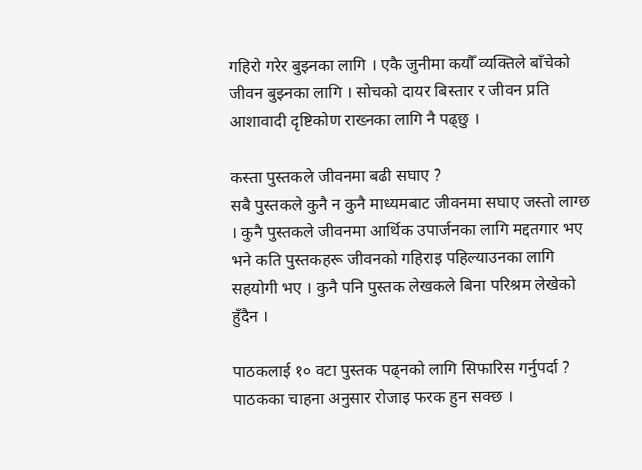गहिरो गरेर बुझ्नका लागि । एकै जुनीमा कयौँ व्यक्तिले बाँचेको जीवन बुझ्नका लागि । सोचको दायर बिस्तार र जीवन प्रति आशावादी दृष्टिकोण राख्नका लागि नै पढ्छु ।

कस्ता पुस्तकले जीवनमा बढी सघाए ?
सबै पुस्तकले कुनै न कुनै माध्यमबाट जीवनमा सघाए जस्तो लाग्छ । कुनै पुस्तकले जीवनमा आर्थिक उपार्जनका लागि मद्दतगार भए भने कति पुस्तकहरू जीवनको गहिराइ पहिल्याउनका लागि सहयोगी भए । कुनै पनि पुस्तक लेखकले बिना परिश्रम लेखेको हुँदैन ।

पाठकलाई १० वटा पुस्तक पढ्नको लागि सिफारिस गर्नुपर्दा ?
पाठकका चाहना अनुसार रोजाइ फरक हुन सक्छ ।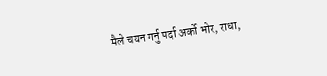मैले चयन गर्नु पर्दा अर्को भोर, राधा,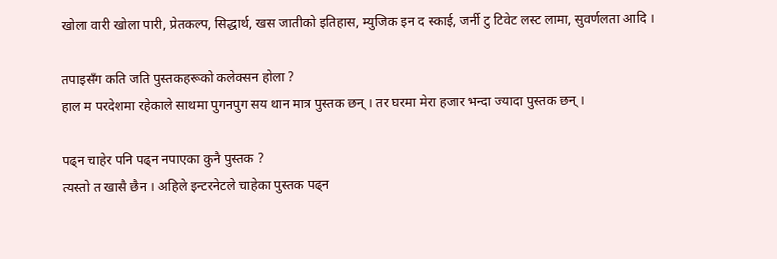खोला वारी खोला पारी, प्रेतकल्प, सिद्धार्थ, खस जातीको इतिहास, म्युजिक इन द स्काई, जर्नी टु टिवेट लस्ट लामा, सुवर्णलता आदि ।

तपाइसँग कति जति पुस्तकहरूको कलेक्सन होला ?
हाल म परदेशमा रहेकाले साथमा पुगनपुग सय थान मात्र पुस्तक छन् । तर घरमा मेरा हजार भन्दा ज्यादा पुस्तक छन् ।

पढ्न चाहेर पनि पढ्न नपाएका कुनै पुस्तक ?
त्यस्तो त खासै छैन । अहिले इन्टरनेटले चाहेका पुस्तक पढ्न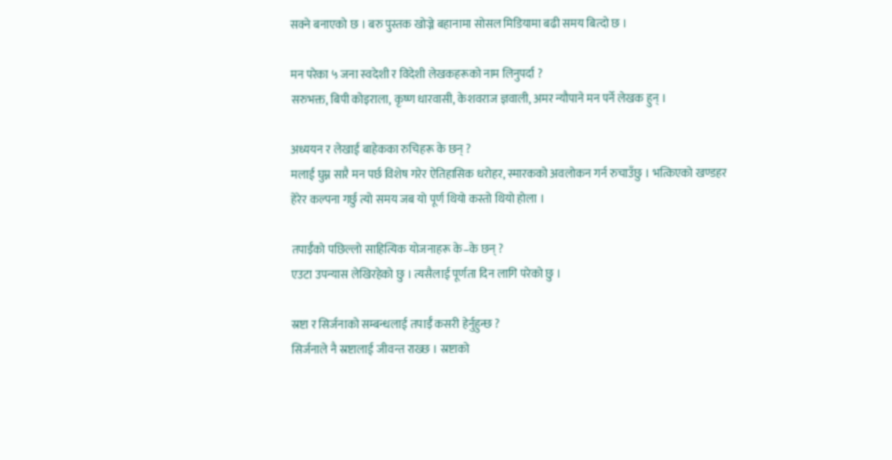सक्ने बनाएको छ । बरु पुस्तक खोज्ने बहानामा सोसल मिडियामा बढी समय बित्दो छ ।

मन परेका ५ जना स्वदेशी र विदेशी लेखकहरूको नाम लिनुपर्दा ?
सरुभक्त, बिपी कोइराला, कृष्ण धारवासी, केशवराज ज्ञवाली, अमर न्यौपाने मन पर्ने लेखक हुन् ।

अध्ययन र लेखाई बाहेकका रुचिहरू के छन् ?
मलाई घुम्न सारै मन पर्छ विशेष गरेर ऐतिहासिक धरोहर, स्मारकको अवलोकन गर्न रुचाउँछु । भत्किएको खण्डहर हेरेर कल्पना गर्छु त्यो समय जब यो पूर्ण थियो कस्तो थियो होला ।

तपाईँको पछिल्लो साहित्यिक योजनाहरू के–के छन् ?
एउटा उपन्यास लेखिरहेको छु । त्यसैलाई पूर्णता दिन लागि परेको छु ।

स्रष्टा र सिर्जनाको सम्बन्धलाई तपाईँ कसरी हेर्नुहुन्छ ?
सिर्जनाले नै स्रष्टालाई जीवन्त राख्छ । स्रष्टाको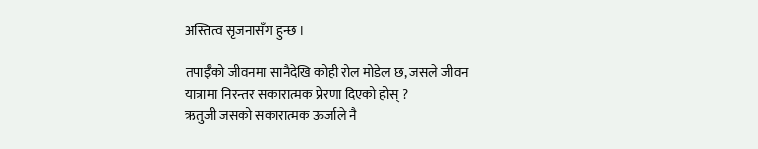अस्तित्व सृजनासँग हुन्छ ।

तपाईँको जीवनमा सानैदेखि कोही रोल मोडेल छ, जसले जीवन यात्रामा निरन्तर सकारात्मक प्रेरणा दिएको होस् ?
ऋतुजी जसको सकारात्मक ऊर्जाले नै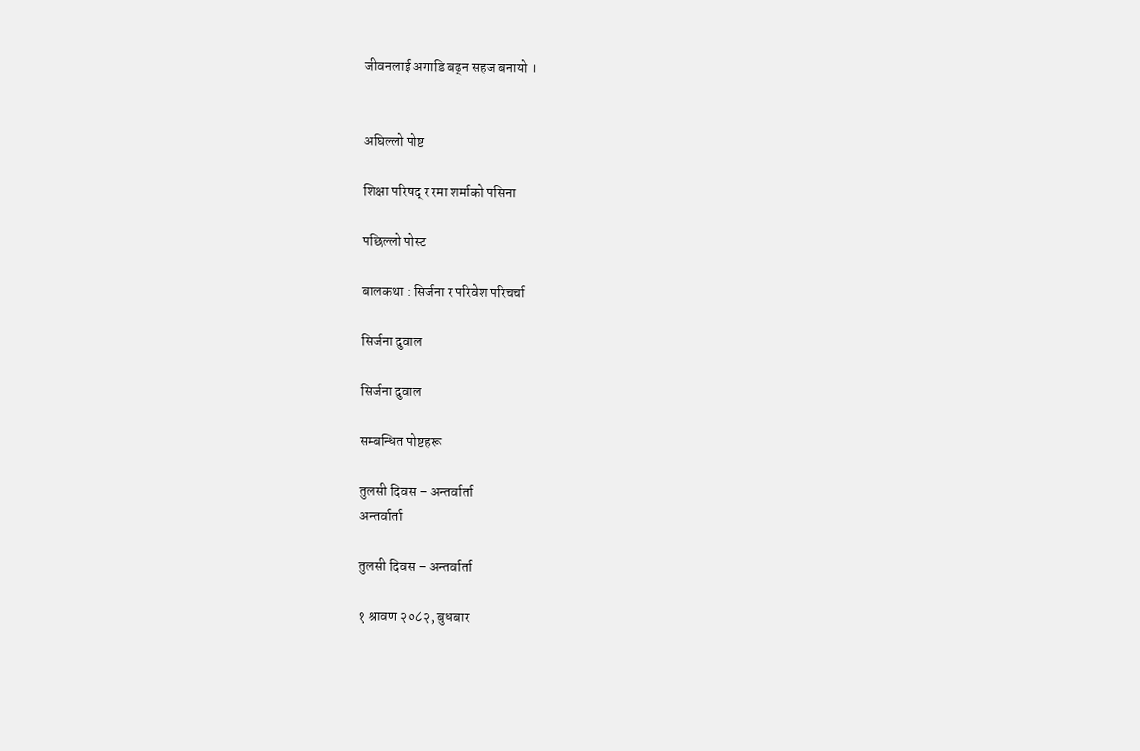जीवनलाई अगाडि बढ्न सहज बनायो ।


अघिल्लो पोष्ट

शिक्षा परिषद् र रमा शर्माको पसिना

पछिल्लो पोस्ट

बालकथा : सिर्जना र परिवेश परिचर्चा

सिर्जना दुवाल

सिर्जना दुवाल

सम्बन्धित पोष्टहरू

तुलसी दिवस – अन्तर्वार्ता
अन्तर्वार्ता

तुलसी दिवस – अन्तर्वार्ता

१ श्रावण २०८२, बुधबार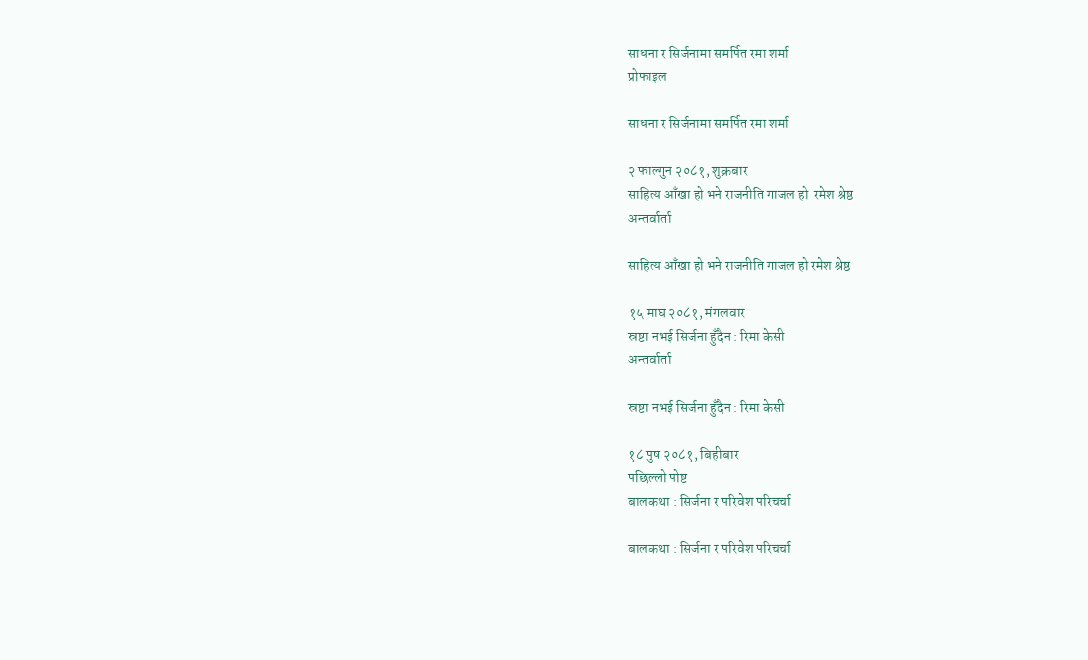साधना र सिर्जनामा समर्पित रमा शर्मा
प्रोफाइल

साधना र सिर्जनामा समर्पित रमा शर्मा

२ फाल्गुन २०८१, शुक्रबार
साहित्य आँखा हो भने राजनीति गाजल हो  रमेश श्रेष्ठ
अन्तर्वार्ता

साहित्य आँखा हो भने राजनीति गाजल हो रमेश श्रेष्ठ

१५ माघ २०८१, मंगलवार
स्रष्टा नभई सिर्जना हुँदैन : रिमा केसी
अन्तर्वार्ता

स्रष्टा नभई सिर्जना हुँदैन : रिमा केसी

१८ पुष २०८१, बिहीबार
पछिल्लो पोष्ट
बालकथा : सिर्जना र परिवेश परिचर्चा

बालकथा : सिर्जना र परिवेश परिचर्चा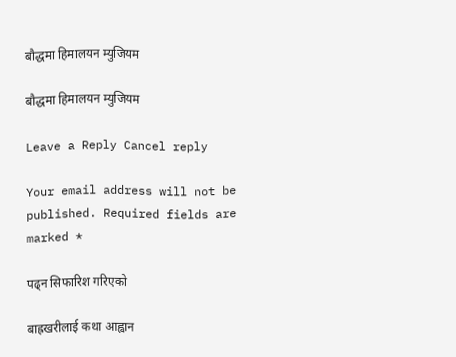बौद्धमा हिमालयन म्युजियम

बौद्धमा हिमालयन म्युजियम

Leave a Reply Cancel reply

Your email address will not be published. Required fields are marked *

पढ्न सिफारिश गरिएको

बाह्रखरीलाई कथा आह्वान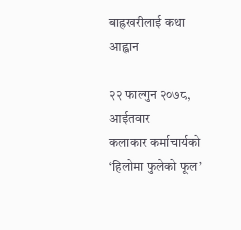बाह्रखरीलाई कथा आह्वान

२२ फाल्गुन २०७८, आईतवार
कलाकार कर्माचार्यको ‘हिलोमा फुलेको फूल’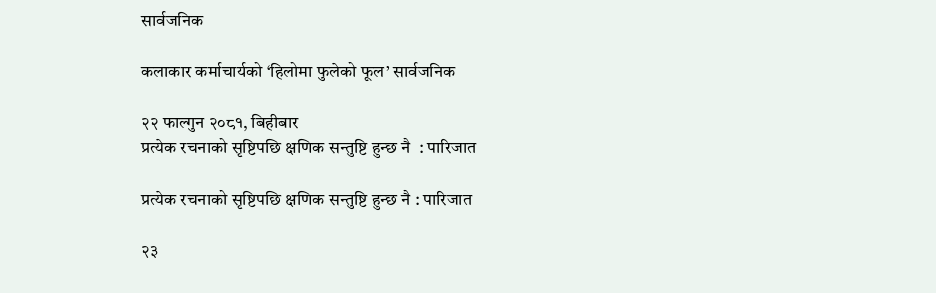सार्वजनिक

कलाकार कर्माचार्यको ‘हिलोमा फुलेको फूल’ सार्वजनिक

२२ फाल्गुन २०८१, बिहीबार
प्रत्येक रचनाको सृष्टिपछि क्षणिक सन्तुष्टि हुन्छ नै  : पारिजात

प्रत्येक रचनाको सृष्टिपछि क्षणिक सन्तुष्टि हुन्छ नै : पारिजात

२३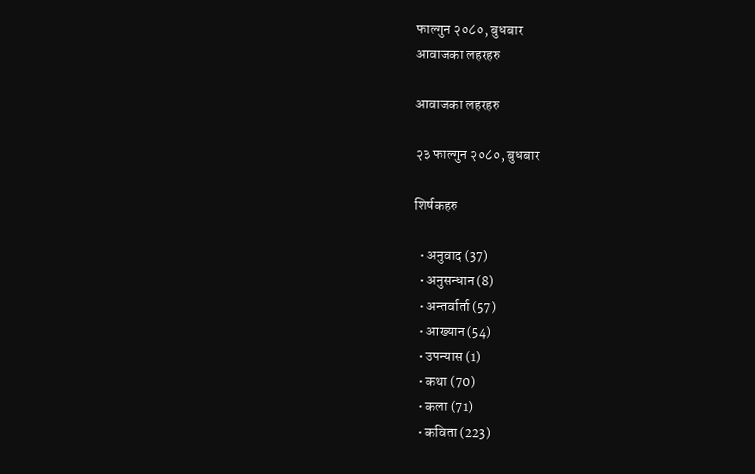फाल्गुन २०८०, बुधबार
आवाजका लहरहरु

आवाजका लहरहरु

२३ फाल्गुन २०८०, बुधबार

शिर्षकहरु

  • अनुवाद (37)
  • अनुसन्धान (8)
  • अन्तर्वार्ता (57)
  • आख्यान (54)
  • उपन्यास (1)
  • कथा (70)
  • कला (71)
  • कविता (223)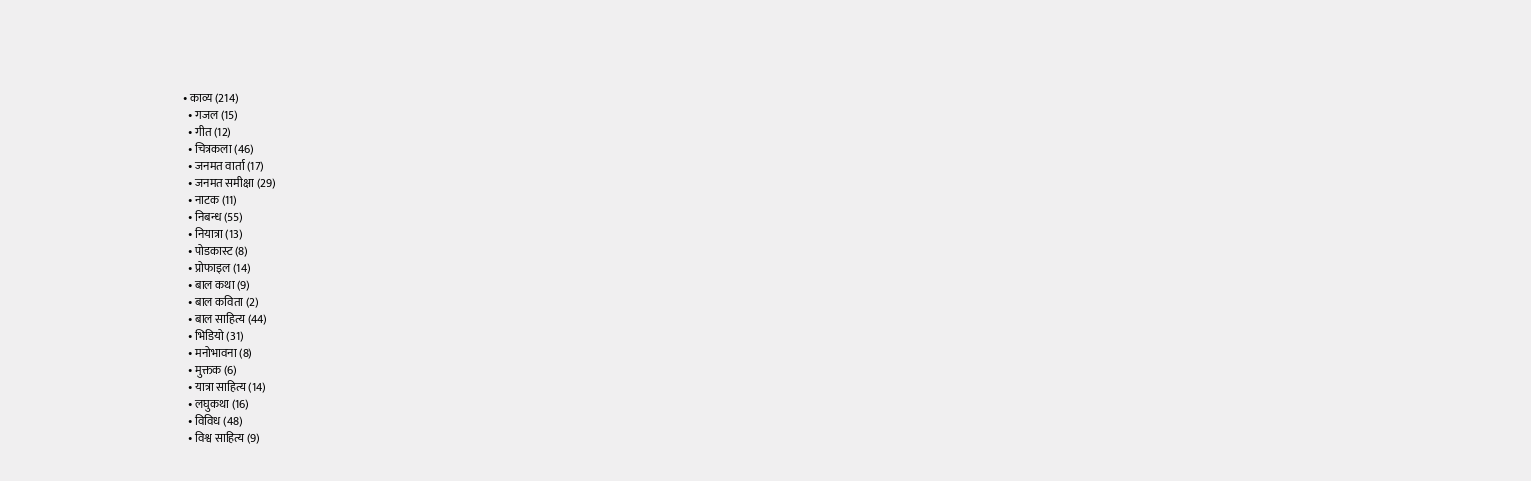• काव्य (214)
  • गजल (15)
  • गीत (12)
  • चित्रकला (46)
  • जनमत वार्ता (17)
  • जनमत समीक्षा (29)
  • नाटक (11)
  • निबन्ध (55)
  • नियात्रा (13)
  • पोडकास्ट (8)
  • प्रोफाइल (14)
  • बाल कथा (9)
  • बाल कविता (2)
  • बाल साहित्य (44)
  • भिडियो (31)
  • मनोभावना (8)
  • मुक्तक (6)
  • यात्रा साहित्य (14)
  • लघुकथा (16)
  • विविध (48)
  • विश्व साहित्य (9)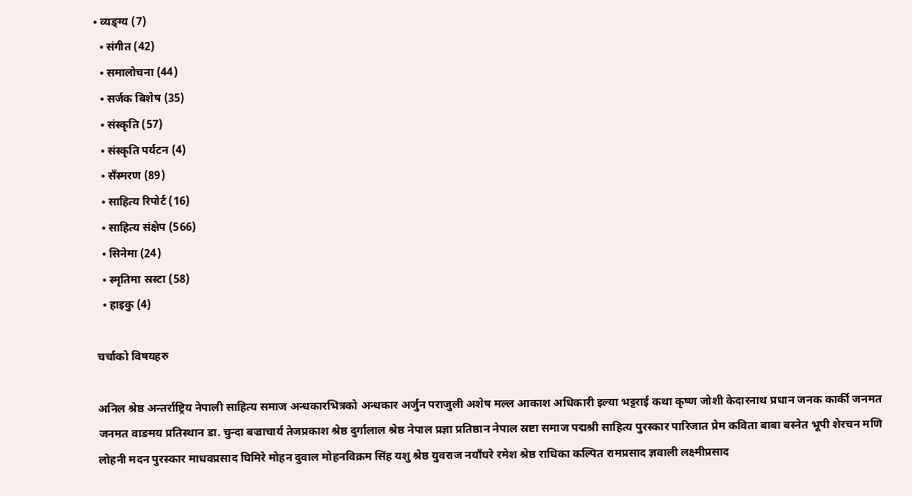• व्यङ्ग्य (7)
  • संगीत (42)
  • समालोचना (44)
  • सर्जक बिशेष (35)
  • संस्कृति (57)
  • संस्कृति पर्यटन (4)
  • सँस्मरण (89)
  • साहित्य रिपोर्ट (16)
  • साहित्य संक्षेप (566)
  • सिनेमा (24)
  • स्मृतिमा स्रस्टा (58)
  • हाइकु (4)

चर्चाको विषयहरु

अनिल श्रेष्ठ अन्तर्राष्ट्रिय नेपाली साहित्य समाज अन्धकारभित्रको अन्धकार अर्जुन पराजुली अशेष मल्ल आकाश अधिकारी इल्या भट्टराई कथा कृष्ण जोशी केदारनाथ प्रधान जनक कार्की जनमत जनमत वाङमय प्रतिस्थान डा. चुन्दा बज्राचार्य तेजप्रकाश श्रेष्ठ दुर्गालाल श्रेष्ठ नेपाल प्रज्ञा प्रतिष्ठान नेपाल स्रष्टा समाज पद्मश्री साहित्य पुरस्कार पारिजात प्रेम कविता बाबा बस्नेत भूपी शेरचन मणि लोहनी मदन पुरस्कार माधवप्रसाद घिमिरे मोहन दुवाल मोहनविक्रम सिंह यशु श्रेष्ठ युवराज नयाँघरे रमेश श्रेष्ठ राधिका कल्पित रामप्रसाद ज्ञवाली लक्ष्मीप्रसाद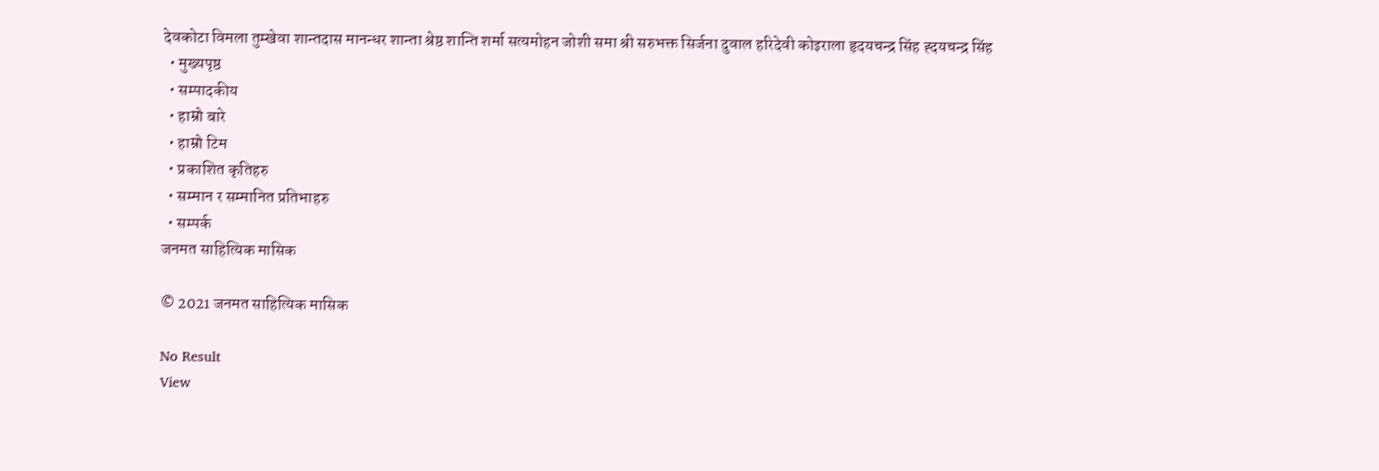देवकोटा विमला तुम्खेवा शान्तदास मानन्धर शान्ता श्रेष्ठ शान्ति शर्मा सत्यमोहन जोशी समा श्री सरुभक्त सिर्जना दुवाल हरिदेवी कोइराला हृदयचन्द्र सिंह ह्दयचन्द्र सिंह
  • मुख्यपृष्ठ
  • सम्पादकीय
  • हाम्रो बारे
  • हाम्रो टिम
  • प्रकाशित कृतिहरु
  • सम्मान र सम्मानित प्रतिभाहरु
  • सम्पर्क
जनमत साहित्यिक मासिक

© 2021 जनमत साहित्यिक मासिक

No Result
View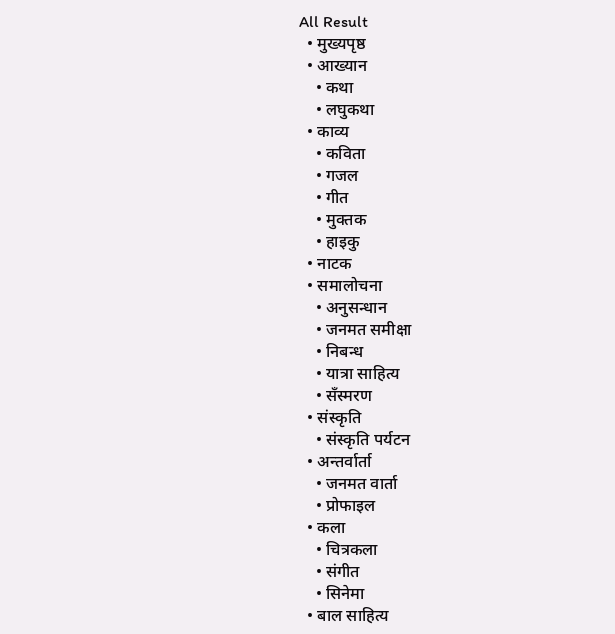All Result
  • मुख्यपृष्ठ
  • आख्यान
    • कथा
    • लघुकथा
  • काव्य
    • कविता
    • गजल
    • गीत
    • मुक्तक
    • हाइकु
  • नाटक
  • समालोचना
    • अनुसन्धान
    • जनमत समीक्षा
    • निबन्ध
    • यात्रा साहित्य
    • सँस्मरण
  • संस्कृति
    • संस्कृति पर्यटन
  • अन्तर्वार्ता
    • जनमत वार्ता
    • प्रोफाइल
  • कला
    • चित्रकला
    • संगीत
    • सिनेमा
  • बाल साहित्य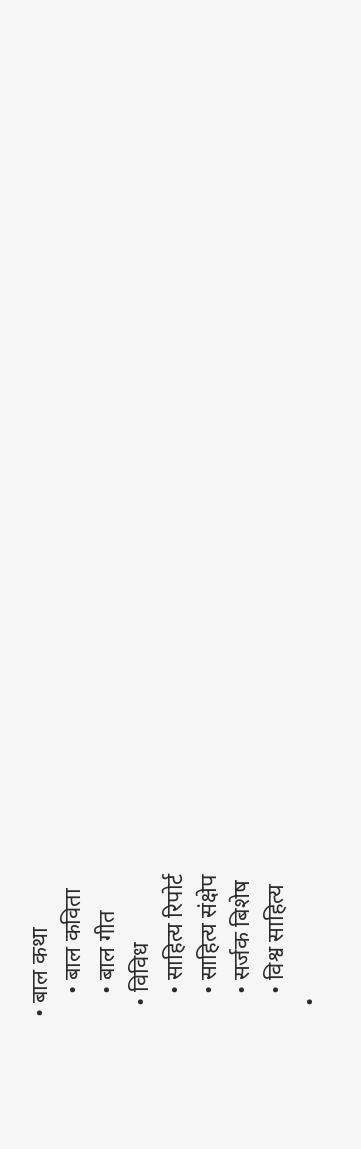• बाल कथा
    • बाल कविता
    • बाल गीत
  • विविध
    • साहित्य रिपोर्ट
    • साहित्य संक्षेप
    • सर्जक बिशेष
    • विश्व साहित्य
  •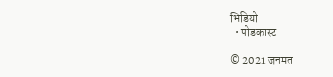भिडियो
  • पोडकास्ट

© 2021 जनमत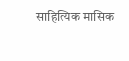साहित्यिक मासिक